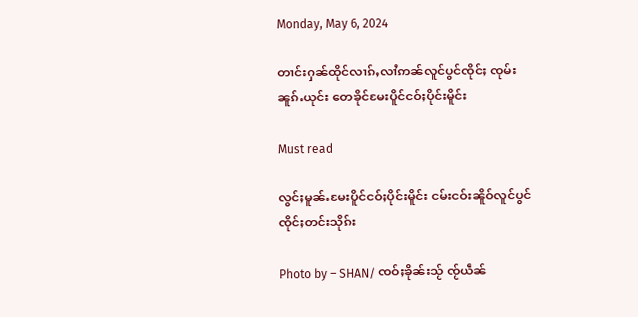Monday, May 6, 2024

တၢင်းႁၼ်ထိုင်လၢၵ်ႇလၢႆဢၼ်လူင်ပွင်ၸိုင်ႈ ၸုမ်းၼူၵ်ႉယုင်း တေၶိုင်မႄးပိူင်ငဝ်ႈပိုင်းမိူင်း

Must read

လွင်ႈမူၼ်ႉမႄးပိူင်ငဝ်ႈပိုင်းမိူင်း ငမ်းငဝ်းၼိူဝ်လူင်ပွင်ၸိုင်ႈတင်းသိုၵ်း

Photo by – SHAN/ ၸဝ်ႈၶိုၼ်းသႂ် ၸႂ်ယဵၼ်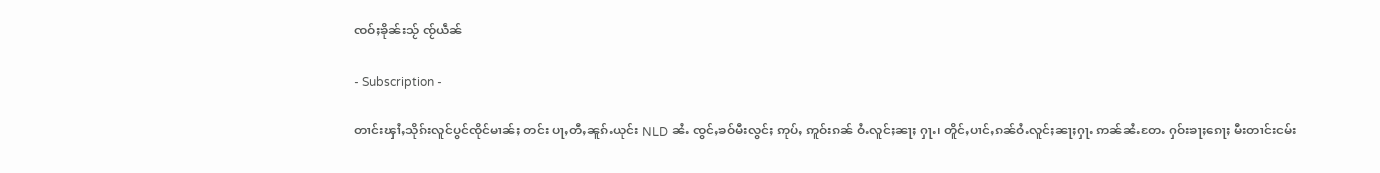ၸဝ်ႈၶိုၼ်းသႂ် ၸႂ်ယဵၼ်

- Subscription -

တၢင်းၾၢႆႇသိုၵ်းလူင်ပွင်ၸိုင်မၢၼ်ႈ တင်း ပႃႇတီႇၼူၵ်ႉယုင်း NLD ၼႆႉ ၸွင်ႇၶဝ်မီးလွင်ႈ ဢုပ်ႇ ဢူဝ်းၵၼ် ဝႆႉလူင်ႈၼႃႈ ႁႃႉ၊ တိူင်ႇပၢင်ႇၵၼ်ဝႆႉလူင်ႈၼႃႈႁႃႉ ဢၼ်ၼႆႉတႄႉ ႁဝ်းၶႃႈၵေႃႈ မီးတၢင်းငမ်း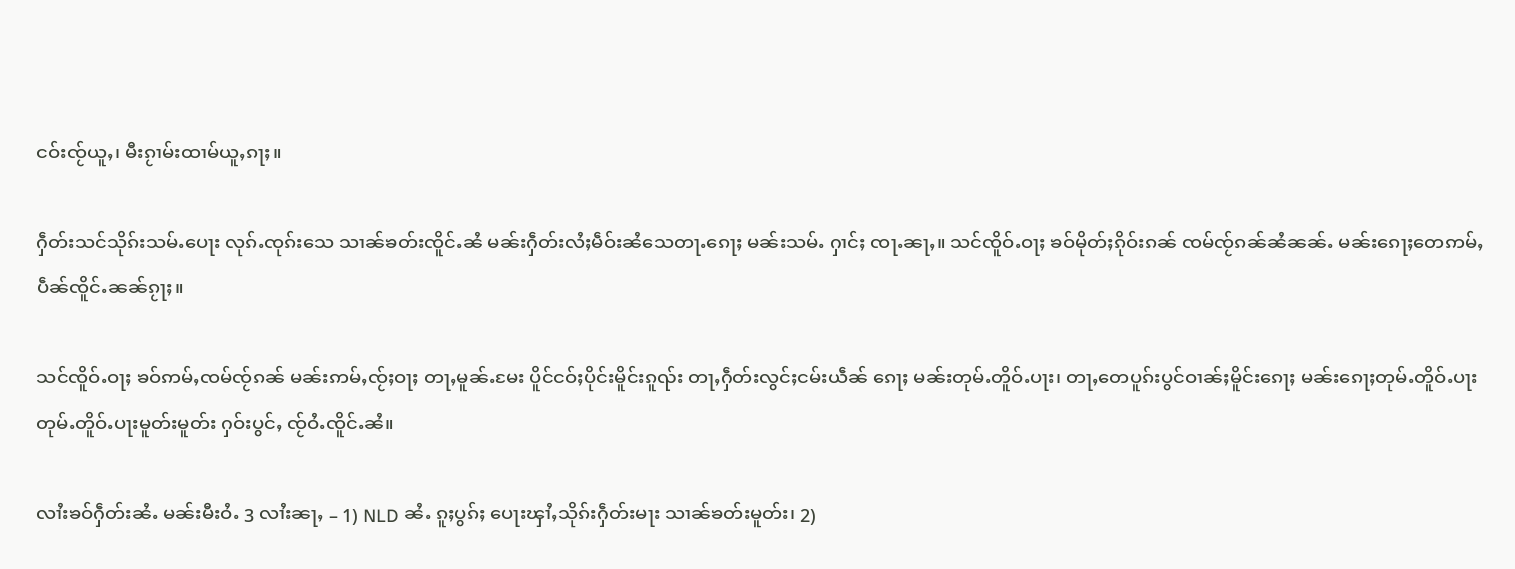ငဝ်းၸႂ်ယူႇ၊ မီးၵႂၢမ်းထၢမ်ယူႇၵႃႈ။

ႁဵတ်းသင်သိုၵ်းသမ်ႉပေႃး လုၵ်ႉၸုၵ်းသေ သၢၼ်ၶတ်းၸိူင်ႉၼႆ မၼ်းႁဵတ်းလႆႈမဵဝ်းၼႆသေတႃႉၵေႃႈ မၼ်းသမ်ႉ ႁၢင်ႈ ၸႃႉၼႃႇ။ သင်ၸိူဝ်ႉဝႃႈ ၶဝ်မိုတ်ႈၵိုဝ်းၵၼ် ၸမ်ၸႂ်ၵၼ်ၼႆၼၼ်ႉ မၼ်းၵေႃႈတေဢမ်ႇပဵၼ်ၸိူင်ႉၼၼ်ၵႂႃႈ။

သင်ၸိူဝ်ႉဝႃႈ ၶဝ်ဢမ်ႇၸမ်ၸႂ်ၵၼ် မၼ်းဢမ်ႇၸႂ်ႈဝႃႈ တႃႇမူၼ်ႉမႄး ပိူင်ငဝ်ႈပိုင်းမိူင်းၵူၺ်း တႃႇႁဵတ်းလွင်ႈငမ်းယဵၼ် ၵေႃႈ မၼ်းတုမ်ႉတိူဝ်ႉပႃး၊ တႃႇတေပူၵ်းပွင်ဝၢၼ်ႈမိူင်းၵေႃႈ မၼ်းၵေႃႈတုမ်ႉတိူဝ်ႉပႃး တုမ်ႉတိူဝ်ႉပႃးမူတ်းမူတ်း ႁဝ်းပွင်ႇ ၸႂ်ဝႆႉၸိူင်ႉၼႆ။

လၢႆးၶဝ်ႁဵတ်းၼႆႉ မၼ်းမီးဝႆႉ 3 လၢႆးၼႃႇ – 1) NLD ၼႆႉ ၵူႈပွၵ်ႈ ပေႃးၾၢႆႇသိုၵ်းႁဵတ်းမႃး သၢၼ်ၶတ်းမူတ်း၊ 2)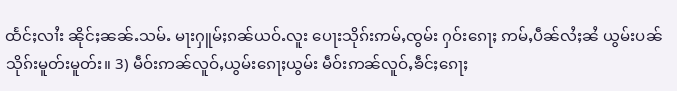ထႅင်ႈလၢႆး ၼိုင်ႈၼၼ်ႉသမ်ႉ မႃးႁူမ်ႈၵၼ်ယဝ်ႉလူး ပေႃးသိုၵ်းဢမ်ႇၸွမ်း ႁဝ်းၵေႃႈ ဢမ်ႇပဵၼ်လႆႈၼႆ ယွမ်းပၼ်သိုၵ်းမူတ်းမူတ်း။ 3) မဵဝ်းဢၼ်လူဝ်ႇယွမ်းၵေႃႈယွမ်း မဵဝ်းဢၼ်လူဝ်ႇၶဵင်ႈၵေႃႈ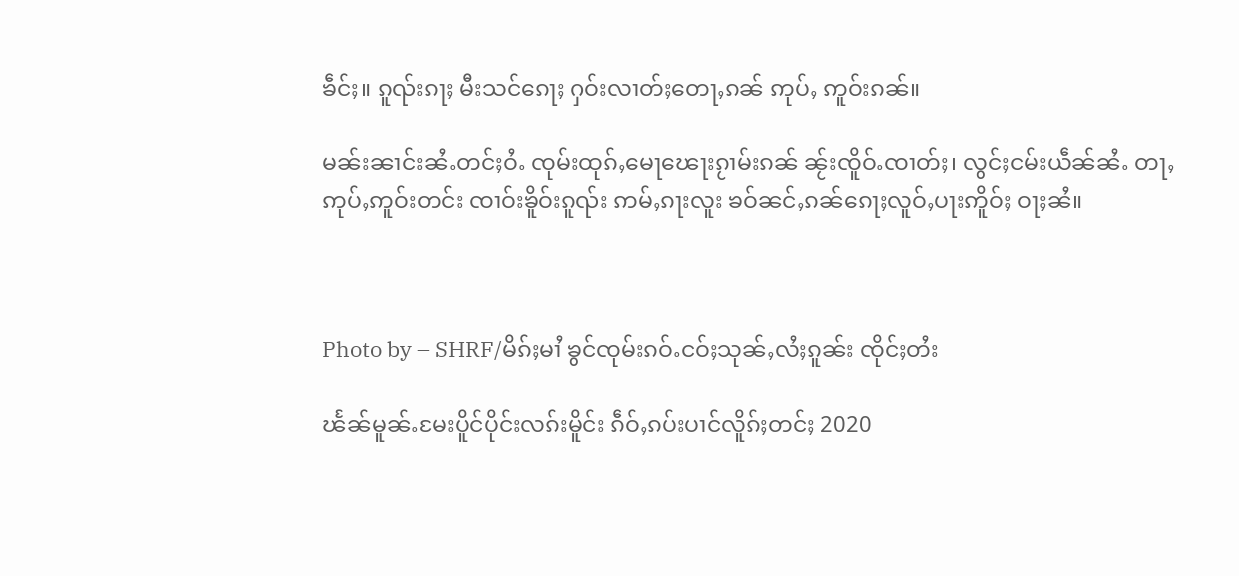ၶဵင်ႈ။ ၵူၺ်းၵႃႈ မီးသင်ၵေႃႈ ႁဝ်းလၢတ်ႈတေႃႇၵၼ် ဢုပ်ႇ ဢူဝ်းၵၼ်။

မၼ်းၼၢင်းၼႆႉတင်ႈဝႆႉ ၸုမ်းထုၵ်ႇမေႃၽေႃးၵႂၢမ်းၵၼ် ၼႂ်းၸိူဝ်ႉၸၢတ်ႈ၊ လွင်ႈငမ်းယဵၼ်ၼႆႉ တႃႇဢုပ်ႇဢူဝ်းတင်း ၸၢဝ်းၶိူဝ်းၵူၺ်း ဢမ်ႇၵႃးလူး ၶဝ်ၼင်ႇၵၼ်ၵေႃႈလူဝ်ႇပႃးဢိူဝ်ႈ ဝႃႈၼႆ။



Photo by – SHRF/မိၵ်ႈမၢႆ ၶွင်ၸုမ်းၵဝ်ႉငဝ်ႈသုၼ်ႇလႆႈၵူၼ်း ၸိုင်ႈတႆး

ၽႅၼ်မူၼ်ႉမႄးပိူင်ပိုင်းလၵ်းမိူင်း ၵဵဝ်ႇၵပ်းပၢင်လိူၵ်ႈတင်ႈ 2020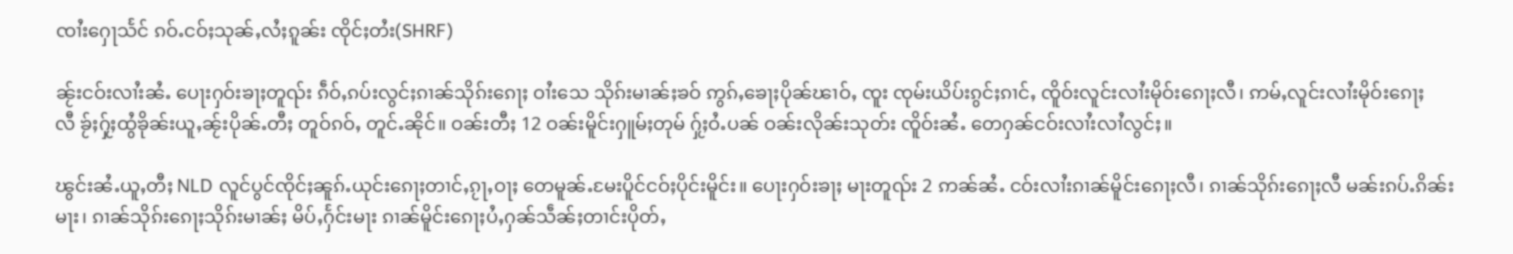ၸၢႆးႁေႃသႅင် ၵဝ်ႉငဝ်ႈသုၼ်ႇလႆႈၵူၼ်း ၸိုင်ႈတႆး(SHRF)

ၼႂ်းငဝ်းလၢႆးၼႆႉ ပေႃးႁဝ်းၶႃႈတူၺ်း ၵဵဝ်ႇၵပ်းလွင်ႈၵၢၼ်သိုၵ်းၵေႃႈ ဝၢႆးသေ သိုၵ်းမၢၼ်ႈၶဝ် ဢွၵ်ႇၶေႃႈပိုၼ်ၽၢဝ်ႇ ၸူး ၸုမ်းယိပ်းၵွင်ႈၵၢင်ႇ ၸိူဝ်းလူင်းလၢႆးမိုဝ်းၵေႃႈလီ၊ ဢမ်ႇလူင်းလၢႆးမိုဝ်းၵေႃႈလီ ၶႂ်ႈႁႂ်ႈထွႆၶိုၼ်းယူႇၼႂ်းပိုၼ်ႉတီႈ တူဝ်ၵဝ်ႇ တူင်ႉၼိုင်။ ဝၼ်းတီႈ 12 ဝၼ်းမိူင်းႁူမ်ႈတုမ် ႁႂ်ႈဝႆႉပၼ် ဝၼ်းလိုၼ်းသုတ်း ၸိူဝ်းၼႆႉ တေႁၼ်ငဝ်းလၢႆးလၢႆလွင်ႈ။

ၽွင်းၼႆႉယူႇတီႈ NLD လူင်ပွင်ၸိုင်ႈၼူၵ်ႉယုင်းၵေႃႈတၢင်ႇၵႂႃႇဝႃႈ တေမူၼ်ႉမႄးပိူင်ငဝ်ႈပိုင်းမိူင်း။ ပေႃးႁဝ်းၶႃႈ မႃးတူၺ်း 2 ဢၼ်ၼႆႉ ငဝ်းလၢႆးၵၢၼ်မိူင်းၵေႃႈလီ၊ ၵၢၼ်သိုၵ်းၵေႃႈလီ မၼ်းၵပ်ႉၵိၼ်းမႃး၊ ၵၢၼ်သိုၵ်းၵေႃႈသိုၵ်းမၢၼ်ႈ မိပ်ႇႁႅင်းမႃး ၵၢၼ်မိူင်းၵေႃႈပႆႇႁၼ်သဵၼ်ႈတၢင်းပိုတ်ႇ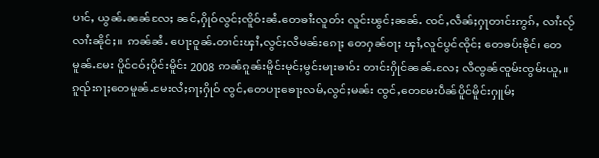ပၢင်ႇ ယွၼ်ႉၼၼ်လႄႈ ၼင်ႇႁိုဝ်လွင်ႈၸိူဝ်းၼႆႉတေၶၢႆးလူတ်း လူင်းၽွင်ႈၼၼ်ႉ ၸင်ႇလဵၼ်ႈႁႃတၢင်းဢွၵ်ႇ လၢႆးလႂ် လၢႆးၼိုင်ႈ။ ဢၼ်ၼႆႉ ပေႃးဝူၼ်ႉတၢင်းၾၢႆႇလွင်ႈလီမၼ်းၵေႃႈ တေႁၼ်ဝႃႈ ၾၢႆႇလူင်ပွင်ၸိုင်ႈ တေၶပ်းၶိုင်၊ တေမူၼ်ႉမႄး ပိူင်ငဝ်ႈပိုင်းမိူင်း 2008 ဢၼ်ၵူၼ်းမိူင်းမုင်ႈမွင်းမႃးၶၢဝ်း တၢင်းႁိုင်ၼၼ်ႉလႄႈ လီၸွၼ်ၸူမ်းၸွမ်းယူႇ။ ၵူၺ်းၵႃႈတေမူၼ်ႉမႄးလႆႈၵႃႈႁိုဝ် ၸွင်ႇတေပႃးၶေႃႈလမ်ႇလွင်ႈမၼ်း ၸွင်ႇတေမႄးပဵၼ်ပိူင်မိူင်းႁူမ်ႈ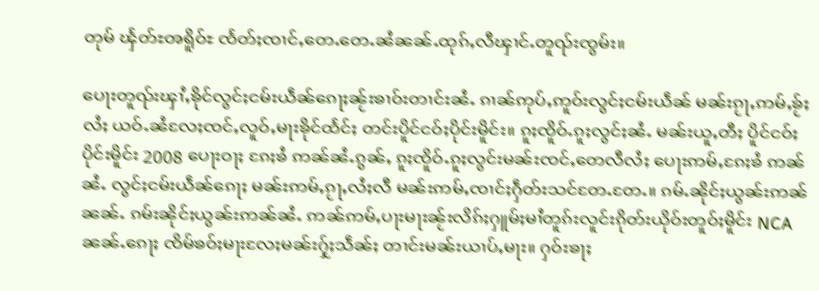တုမ် ၾႅတ်ႊၻရိူဝ်ႊ ၸႅတ်ႈၸၢင်ႇတေႉတေႉၼႆၼၼ်ႉထုၵ်ႇလီၾၢင်ႉတူၺ်းၸွမ်း။

ပေႃးတူၺ်းၾၢႆႇၶိုင်လွင်ႈငမ်းယဵၼ်ၵေႃႈၼႂ်းၶၢဝ်းတၢင်းၼႆႉ ၵၢၼ်ဢုပ်ႇဢူဝ်းလွင်ႈငမ်းယဵၼ် မၼ်းၵႂႃႇဢမ်ႇၶႂ်ႈလႆႈ ယဝ်ႉၼႆလႄႈၸင်ႇလူဝ်ႇမႃးၶိုင်ထႅင်ႈ တင်းပိူင်ငဝ်ႈပိုင်းမိူင်း။ ၵူႈၸိူဝ်ႉၵူႈလွင်ႈၼႆႉ မၼ်းယူႇတီႈ ပိူင်ငဝ်ႈပိုင်းမိူင်း 2008 ပေႃးဝႃႈ ၵႄႈၶႆ ဢၼ်ၼႆႉၵွၼ်ႇ ၵူႈၸိူဝ်ႉၵူႈလွင်းမၼ်းၸင်ႇတေလီလႆႈ ပေႃးဢမ်ႇၵႄႈၶႆ ဢၼ်ၼႆႉ လွင်ႈငမ်းယဵၼ်ၵေႃႈ မၼ်းဢမ်ႇၵႂႃႇလႆႈလီ မၼ်းဢမ်ႇၸၢင်ႈႁဵတ်းသင်တႄႉတႄႉ။ ၵမ်ႉၼိုင်ႈယွၼ်းဢၼ်ၼၼ်ႉ ၵမ်းၼိုင်ႈယွၼ်းဢၼ်ၼႆႉ ဢၼ်ဢမ်ႇပႃးမႃးၼႂ်းလိၵ်ႈႁူမ်ႈမၢႆတူၵ်းလူင်းၵိုတ်းယိုဝ်းတူဝ်ႈမိူင်း NCA ၼၼ်ႉၵေႃႈ ၸိမ်ၶဝ်ႈမႃးလႄႈမၼ်းႁႂ်ႈသဵၼ်ႈ တၢင်းမၼ်းယၢပ်ႇမႃး။ ႁဝ်းၶႃႈ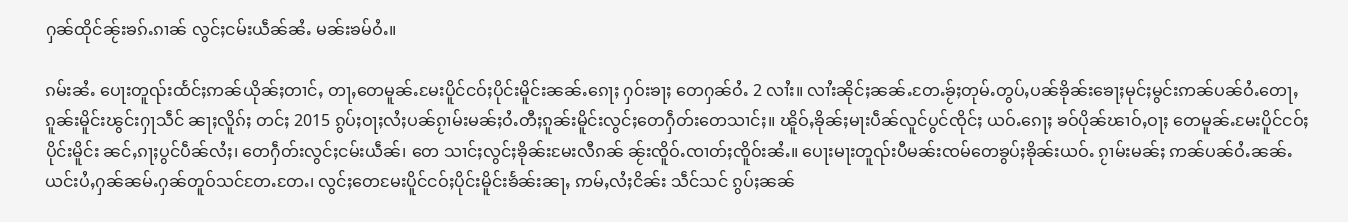ႁၼ်ထိုင်ၼႂ်းၶၵ်ႉၵၢၼ် လွင်ႈငမ်းယဵၼ်ၼႆႉ မၼ်းၶမ်ဝႆႉ။

ၵမ်းၼႆႉ ပေႃးတူၺ်းထႅင်ႈဢၼ်ယိုၼ်ႈတၢင်ႇ တႃႇတေမူၼ်ႉမႄးပိူင်ငဝ်ႈပိုင်းမိူင်းၼၼ်ႉၵေႃႈ ႁဝ်းၶႃႈ တေႁၼ်ဝႆႉ 2 လၢႆး။ လၢႆးၼိုင်ႈၼၼ်ႉတႄႉၶႂ်ႈတုမ်ႉတွပ်ႇပၼ်ၶိုၼ်းၶေႃႈမုင်ႈမွင်းဢၼ်ပၼ်ဝႆႉတေႃႇၵူၼ်းမိူင်းၽွင်းႁႃသဵင် ၼႃႈလိူၵ်ႈ တင်ႈ 2015 ၵွပ်ႈဝႃႈလႆႈပၼ်ၵႂၢမ်းမၼ်ႈဝႆႉတီႈၵူၼ်းမိူင်းလွင်ႈတေႁဵတ်းတေသၢင်ႈ။ ၽိူဝ်ႇၶိုၼ်ႈမႃးပဵၼ်လူင်ပွင်ၸိုင်ႈ ယဝ်ႉၵေႃႈ ၶဝ်ပိုၼ်ၽၢဝ်ႇဝႃႈ တေမူၼ်ႉမႄးပိူင်ငဝ်ႈပိုင်းမိူင်း ၼင်ႇၵႃႈပွင်ပဵၼ်လႆႈ၊ တေႁဵတ်းလွင်ႈငမ်းယဵၼ်၊ တေ သၢင်ႈလွင်ႈၶိုၼ်းမႄးလီၵၼ် ၼႂ်းၸိူဝ်ႉၸၢတ်ႈၸိူဝ်းၼႆႉ။ ပေႃးမႃးတူၺ်းပီမၼ်းၸမ်တေၶွပ်ႈၶိုၼ်းယဝ်ႉ ၵႂၢမ်းမၼ်ႈ ဢၼ်ပၼ်ဝႆႉၼၼ်ႉယင်းပႆႇႁၼ်ၼမ်ႉႁၼ်တူဝ်သင်တႄႉတႄႉ၊ လွင်ႈတေမႄးပိူင်ငဝ်ႈပိုင်းမိူင်းၶႅၼ်းၼႃႇ ဢမ်ႇလႆႈငိၼ်း သဵင်သင် ၵွပ်ႈၼၼ်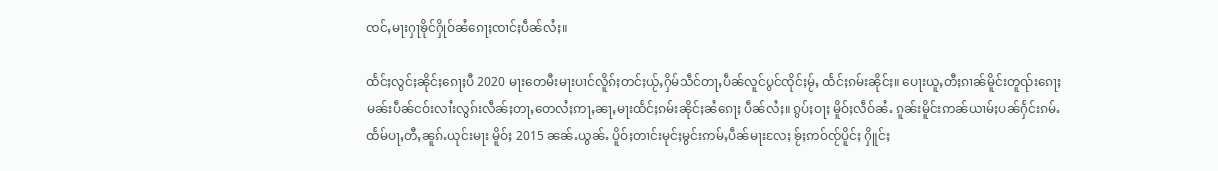ၸင်ႇမႃးႁႃၶိုင်ႁိုဝ်ၼႆၵေႃႈၸၢင်ႈပဵၼ်လႆႈ။

ထႅင်ႈလွင်ႈၼိုင်ႈၵေႃႈပီ 2020 မႃးတေမီးမႃးပၢင်လိူၵ်ႈတင်ႈယႂ်ႇႁိမ်သဵင်တႃႇပဵၼ်လူင်ပွင်ၸိုင်ႈမႂ်ႇ ထႅင်ႈၵမ်းၼိုင်ႈ။ ပေႃးယူႇတီႈၵၢၼ်မိူင်းတူၺ်းၵေႃႈ မၼ်းပဵၼ်ငဝ်းလၢႆးလွၵ်းလဵၼ်ႈတႃႇတေလႆႈဢႃႇၼႃႇမႃးထႅင်ႈၵမ်းၼိုင်ႈၼႆၵေႃႈ ပဵၼ်လႆႈ။ ၵွပ်ႈဝႃႈ မိူဝ်ႈလဵဝ်ၼႆႉ ၵူၼ်းမိူင်းဢၼ်ယၢမ်ႈပၼ်ႁႅင်းၵမ်ႉထႅမ်ပႃႇတီႇၼူၵ်ႉယုင်းမႃး မိူဝ်ႈ 2015 ၼၼ်ႉယွၼ်ႉ ပိူဝ်ႈတၢင်းမုင်ႈမွင်းဢမ်ႇပဵၼ်မႃးလႄႈ ၶႂ်ႈဢဝ်ၸႂ်ပိူင်ႈ ႁိူင်ႈ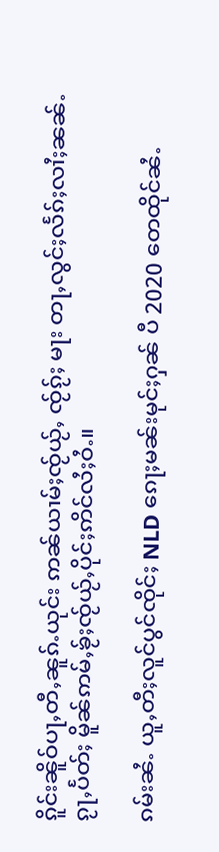ၵိူင်းၼိူဝ်ပႃႇတီႇၼူၵ်ႉယုင်း ဢၼ်ယၢမ်ႈၸႂ်ယႂ်ႇ ၸႂ်ၵႂ်ႈ မႃး တႃႇလွင်ႈလႅၵ်ႈလၢႆႈၼၼ်ႉၵႂႃႇပႅတ်ႈ မိူၼ်ဢမ်ႇၶႂ်ႈၸႂ်ယႂ်ႇပိုင်ႈဢိင်လႆႈဝႆႉ။

ၵမ်းၼႆႉ ယူႇတီႈလူင်ပွင်ၸိုင်ႈ NLD ၵေႃႈမၼ်းမုင်ႈႁၼ် ပီ 2020 တေထိုင်ၼႆႉ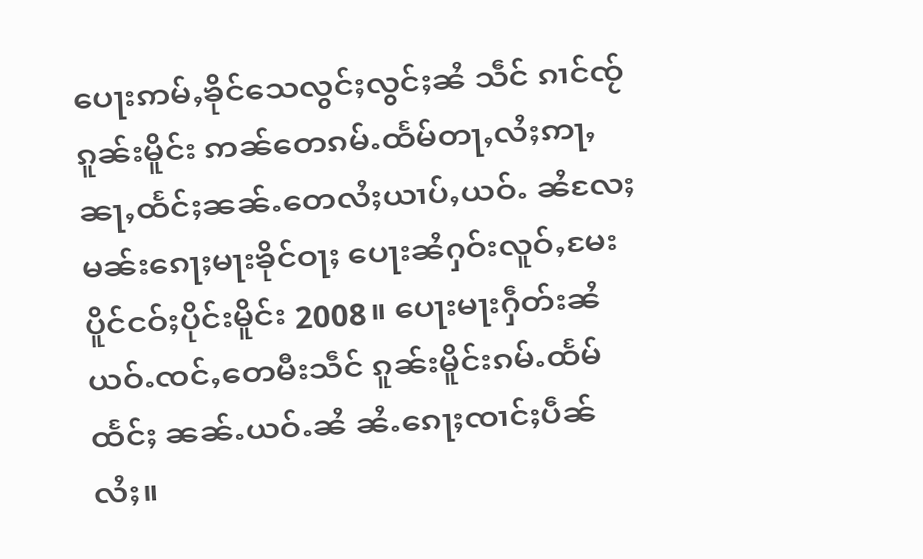ပေႃးဢမ်ႇၶိုင်သေလွင်ႈလွင်ႈၼႆ သဵင် ၵၢင်ၸႂ်ၵူၼ်းမိူင်း ဢၼ်တေၵမ်ႉထႅမ်တႃႇလႆႈဢႃႇၼႃႇထႅင်ႈၼၼ်ႉတေလႆႈယၢပ်ႇယဝ်ႉ ၼႆလႄႈမၼ်းၵေႃႈမႃးၶိုင်ဝႃႈ ပေႃးၼႆႁဝ်းလူဝ်ႇမႄး ပိူင်ငဝ်ႈပိုင်းမိူင်း 2008။ ပေႃးမႃးႁဵတ်းၼႆယဝ်ႉၸင်ႇတေမီးသဵင် ၵူၼ်းမိူင်းၵမ်ႉထႅမ်ထႅင်ႈ ၼၼ်ႉယဝ်ႉၼႆ ၼႆႉၵေႃႈၸၢင်ႈပဵၼ်လႆႈ။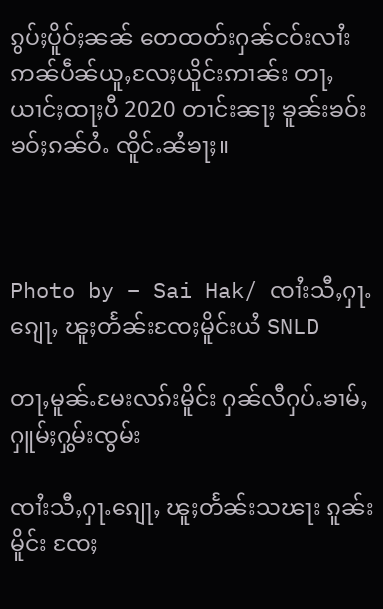ၵွပ်ႈပိူဝ်ႈၼၼ် တေထတ်းႁၼ်ငဝ်းလၢႆးဢၼ်ပဵၼ်ယူႇလႄႈယိူင်းဢၢၼ်း တႃႇယၢင်ႈထႃႈပီ 2020 တၢင်းၼႃႈ ၶူၼ်းၶဝ်း ၶဝ်ႈၵၼ်ဝႆႉ ၸိူင်ႉၼႆၶႃႈ။



Photo by – Sai Hak/ ၸၢႆးသီႇႁႃႉၵျေႃႇ ၽူႈတႅၼ်းၸႄႈမိူင်းယႆ SNLD

တႃႇမူၼ်ႉမႄးလၵ်းမိူင်း ႁၼ်လီႁပ်ႉၶၢမ်ႇႁူမ်ႈႁွမ်းၸွမ်း

ၸၢႆးသီႇႁႃႉၵျေႃႇ ၽူႈတႅၼ်းသၽႃး ၵူၼ်းမိူင်း ၸႄႈ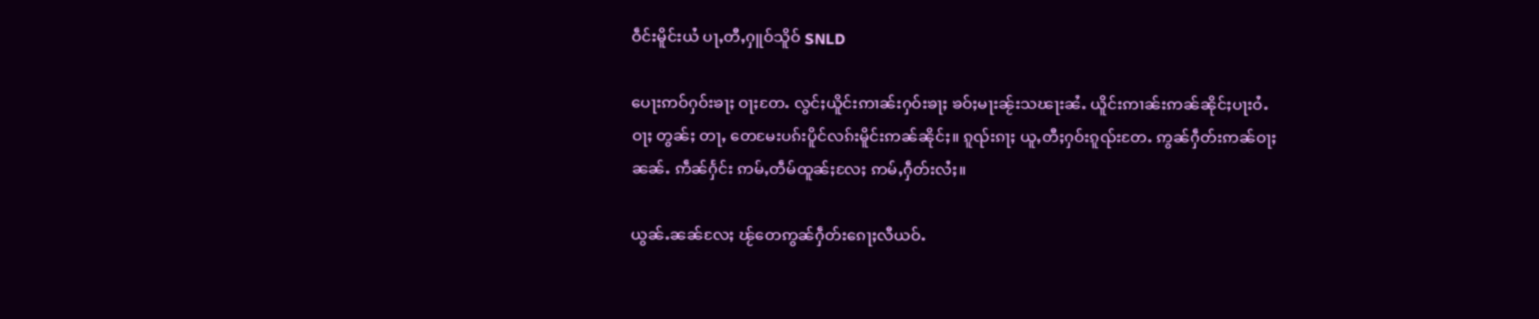ဝဵင်းမိူင်းယႆ ပႃႇတီႇႁူဝ်သိူဝ် SNLD

ပေႃးဢဝ်ႁဝ်းၶႃႈ ဝႃႈတႄႉ လွင်ႈယိူင်းဢၢၼ်းႁဝ်းၶႃႈ ၶဝ်ႈမႃးၼႂ်းသၽႃးၼႆႉ ယိူင်းဢၢၼ်းဢၼ်ၼိုင်ႈပႃးဝႆႉဝႃႈ တွၼ်ႈ တႃႇ တေမႄးပၵ်းပိူင်လၵ်းမိူင်းဢၼ်ၼိုင်ႈ။ ၵူၺ်းၵႃႈ ယူႇတီႈႁဝ်းၵူၺ်းတႄႉ ဢွၼ်ႁဵတ်းဢၼ်ဝႃႈၼၼ်ႉ ဢဵၼ်ႁႅင်း ဢမ်ႇတဵမ်ထူၼ်ႈလႄႈ ဢမ်ႇႁဵတ်းလႆႈ။

ယွၼ်ႉၼၼ်လႄႈ ၽႂ်တေဢွၼ်ႁဵတ်းၵေႃႈလီယဝ်ႉ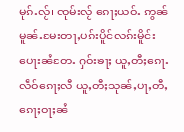မုၵ်ႉလႂ်၊ ၸုမ်းလႂ် ၵေႃႈယဝ်ႉ ဢွၼ်မူၼ်ႉမႄးတႃႇပၵ်းပိူင်လၵ်းမိူင်း ပေႃးၼႆတႄႉ ႁဝ်းၶႃႈ ယူႇတီႈၵေႃႉလဵဝ်ၵေႃႈလီ ယူႇတီႈသုၼ်ႇပႃႇတီႇၵေႃႈဝႃႈၼႆ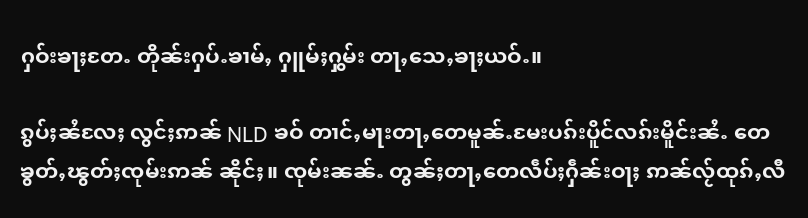ႁဝ်းၶႃႈတႄႉ တိုၼ်းႁပ်ႉၶၢမ်ႇ ႁူမ်ႈႁွမ်း တႃႇသေႇၶႃႈယဝ်ႉ။

ၵွပ်ႈၼႆလႄႈ လွင်ႈဢၼ် NLD ၶဝ် တၢင်ႇမႃးတႃႇတေမူၼ်ႉမႄးပၵ်းပိူင်လၵ်းမိူင်းၼႆႉ တေၶွတ်ႇၽွတ်ႈၸုမ်းဢၼ် ၼိုင်ႈ။ ၸုမ်းၼၼ်ႉ တွၼ်ႈတႃႇတေလဵပ်ႈႁဵၼ်းဝႃႈ ဢၼ်လႂ်ထုၵ်ႇလီ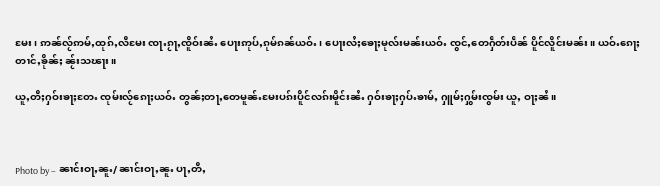မႄး၊ ဢၼ်လႂ်ဢမ်ႇထုၵ်ႇလီမႄး ၸႃႉၵႂႃႇၸိူဝ်းၼႆႉ ပေႃးဢုပ်ႇၵုမ်ၵၼ်ယဝ်ႉ၊ ပေႃးလႆႈၶေႃႈမုလ်းမၼ်းယဝ်ႉ ၸွင်ႇတေႁဵတ်းပဵၼ် ပိူင်လိူင်းမၼ်း။ ယဝ်ႉၵေႃႈ တၢင်ႇၶိုၼ်ႈ ၼႂ်းသၽႃး။

ယူႇတီႈႁဝ်းၶႃႈတႄႉ ၸုမ်းလႂ်ၵေႃႈယဝ်ႉ တွၼ်ႈတႃႇတေမူၼ်ႉမႄးပၵ်းပိူင်လၵ်းမိူင်းၼႆႉ ႁဝ်းၶႃႈႁပ်ႉၶၢမ်ႇ ႁူမ်ႈႁွမ်းၸွမ်း ယူႇ ဝႃႈၼႆ။



Photo by – ၼၢင်းဝႃႇၼူႉ/ ၼၢင်းဝႃႇၼူႉ ပႃႇတီႇ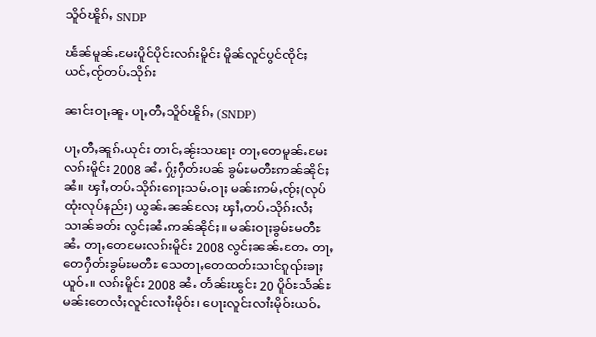သိူဝ်ၽိူၵ်ႇ SNDP

ၽႅၼ်မူၼ်ႉမႄးပိူင်ပိုင်းလၵ်းမိူင်း မိူၼ်လူင်ပွင်ၸိုင်ႈ ယင်ႇၸႂ်တပ်ႉသိုၵ်း

ၼၢင်းဝႃႇၼူႉ ပႃႇတီႇသိူဝ်ၽိူၵ်ႇ (SNDP)

ပႃႇတီႇၼူၵ်ႉယုင်း တၢင်ႇၼႂ်းသၽႃး တႃႇတေမူၼ်ႉမႄးလၵ်းမိူင်း 2008 ၼႆႉ ႁႂ်ႈႁဵတ်းပၼ် ၶွမ်ႊမတီႊဢၼ်ၼိုင်ႈ ၼႆ။ ၾၢႆႇတပ်ႉသိုၵ်းၵေႃႈသမ်ႉဝႃႈ မၼ်းဢမ်ႇၸႂ်ႈ(လုပ်ထုံးလုပ်နည်း) ယွၼ်ႉၼၼ်လႄႈ ၾၢႆႇတပ်ႉသိုၵ်းလႆႈသၢၼ်ၶတ်း လွင်ႈၼႆႉဢၼ်ၼိုင်ႈ။ မၼ်းဝႃႈၶွမ်ႊမတီႊၼႆႉ တႃႇတေမႄးလၵ်းမိူင်း 2008 လွင်ႈၼၼ်ႉတႄႉ တႃႇတေႁဵတ်းၶွမ်ႊမတီႊ သေတႃႇတေထတ်းသၢင်ၵူၺ်းၶႃႈယူဝ်ႉ။ လၵ်းမိူင်း 2008 ၼႆႉ တႅၼ်းၽွင်း 20 ပိူဝ်ႊသႅၼ်ႊ မၼ်းတေလႆႈလူင်းလၢႆးမိုဝ်း၊ ပေႃးလူင်းလၢႆးမိုဝ်းယဝ်ႉ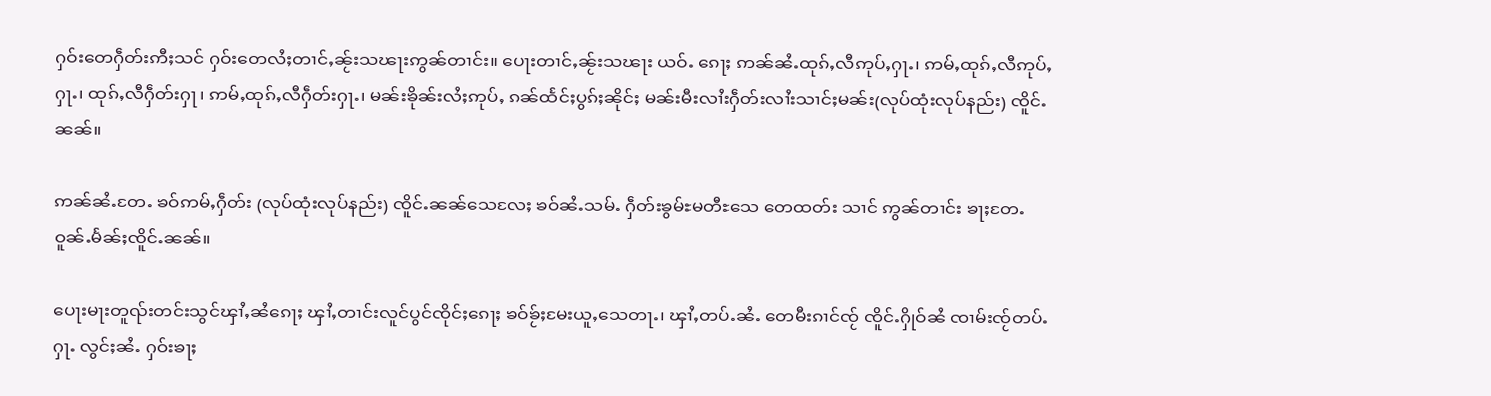ႁဝ်းတေႁဵတ်းဢီႈသင် ႁဝ်းတေလႆႈတၢင်ႇၼႂ်းသၽႃးဢွၼ်တၢင်း။ ပေႃးတၢင်ႇၼႂ်းသၽႃး ယဝ်ႉ ၵေႃႈ ဢၼ်ၼႆႉထုၵ်ႇလီဢုပ်ႇႁႃႉ၊ ဢမ်ႇထုၵ်ႇလီဢုပ်ႇႁႃႉ၊ ထုၵ်ႇလီႁဵတ်းႁႃ၊ ဢမ်ႇထုၵ်ႇလီႁဵတ်းႁႃႉ၊ မၼ်းၶိုၼ်းလႆႈဢုပ်ႇ ၵၼ်ထႅင်ႈပွၵ်ႈၼိုင်ႈ မၼ်းမီးလၢႆးႁဵတ်းလၢႆးသၢင်ႈမၼ်း(လုပ်ထုံးလုပ်နည်း) ၸိူင်ႉၼၼ်။

ဢၼ်ၼႆႉတႄႉ ၶဝ်ဢမ်ႇႁဵတ်း (လုပ်ထုံးလုပ်နည်း) ၸိူင်ႉၼၼ်သေလႄႈ ၶဝ်ၼႆႉသမ်ႉ ႁဵတ်းၶွမ်ႊမတီႊသေ တေထတ်း သၢင် ဢွၼ်တၢင်း ၶႃႈတႄႉဝူၼ်ႉမႅၼ်ႈၸိူင်ႉၼၼ်။

ပေႃးမႃးတူၺ်းတင်းသွင်ၾၢႆႇၼႆၵေႃႈ ၾၢႆႇတၢင်းလူင်ပွင်ၸိုင်ႈၵေႃႈ ၶဝ်ၶႂ်ႈမႄးယူႇသေတႃႉ၊ ၾၢႆႇတပ်ႉၼႆႉ တေမီးၵၢင်ၸႂ် ၸိူင်ႉႁိုဝ်ၼႆ ၸၢမ်းၸႂ်တပ်ႉႁႃႉ လွင်ႈၼႆႉ ႁဝ်းၶႃႈ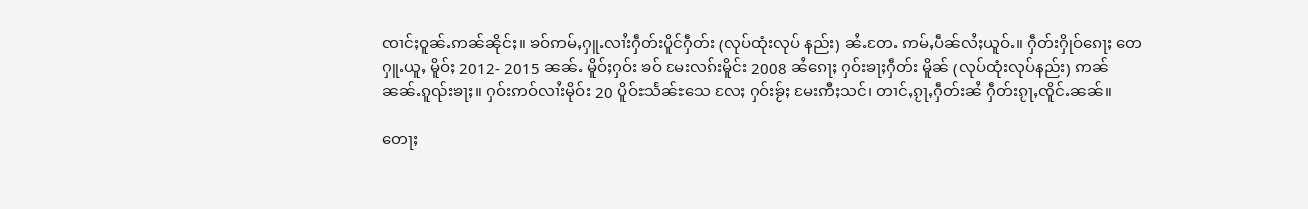ၸၢင်ႈဝူၼ်ႉဢၼ်ၼိုင်ႈ။ ၶဝ်ဢမ်ႇႁူႉလၢႆးႁဵတ်းပိူင်ႁဵတ်း (လုပ်ထုံးလုပ် နည်း) ၼႆႉတႄႉ ဢမ်ႇပဵၼ်လႆႈယူဝ်ႉ။ ႁဵတ်းႁိုဝ်ၵေႃႈ တေႁူႉယူႇ မိူဝ်ႈ 2012- 2015 ၼၼ်ႉ မိူဝ်ႈႁဝ်း ၶဝ် မႄးလၵ်းမိူင်း 2008 ၼႆၵေႃႈ ႁဝ်းၶႃႈႁဵတ်း မိူၼ် (လုပ်ထုံးလုပ်နည်း) ဢၼ်ၼၼ်ႉၵူၺ်းၶႃႈ။ ႁဝ်းဢဝ်လၢႆးမိုဝ်း 20 ပိူဝ်ႊသႅၼ်ႊသေ လႄႈ ႁဝ်းၶႂ်ႈ မႄးဢီႈသင်၊ တၢင်ႇၵႂႃႇႁဵတ်းၼႆ ႁဵတ်းၵႂႃႇၸိူင်ႉၼၼ်။

တေႃႈ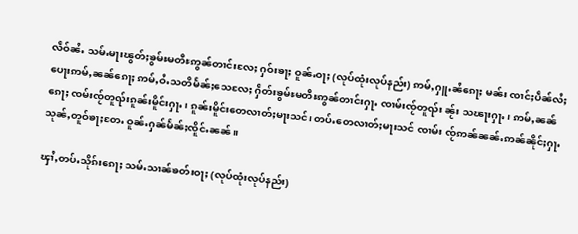လဵဝ်ၼႆႉ သမ်ႉမႃးၽွတ်ႈၶွမ်ႊမတီႊဢွၼ်တၢင်းလႄႈ ႁဝ်းၶႃႈ ဝူၼ်ႉဝႃႈ (လုပ်ထုံးလုပ်နည်း) ဢမ်ႇႁူႉၼႆၵေႃႈ မၼ်း ၸၢင်ႈပဵၼ်လႆႈ ပေႃးဢမ်ႇၼၼ်ၵေႃႈ ဢမ်ႇဝႆႉသတိမႅၼ်ႈသေလႄႈ ႁဵတ်းၶွမ်ႊမတီႊဢွၼ်တၢင်းႁႃႉ ၸၢမ်းၸႂ်တူၺ်း ၼႂ်း သၽႃးႁႃႉ၊ ဢမ်ႇၼၼ်ၵေႃႈ ၸမ်းၸႂ်တူၺ်းၵူၼ်းမိူင်းႁႃႉ၊ ၵူၼ်းမိူင်းတေလၢတ်ႈမႃးသင်၊ တပ်ႉတေလၢတ်ႈမႃးသင် ၸၢမ်း ၸႂ်ဢၼ်ၼၼ်ႉဢၼ်ၼိုင်ႈႁႃႉ သုၼ်ႇတူဝ်ၶႃႈတႄႉ ဝူၼ်ႉႁၼ်မႅၼ်ႈၸိူင်ႉၼၼ်။

ၾၢႆႇတပ်ႉသိုၵ်းၵေႃႈ သမ်ႉသၢၼ်ၶတ်းဝႃႈ (လုပ်ထုံးလုပ်နည်း)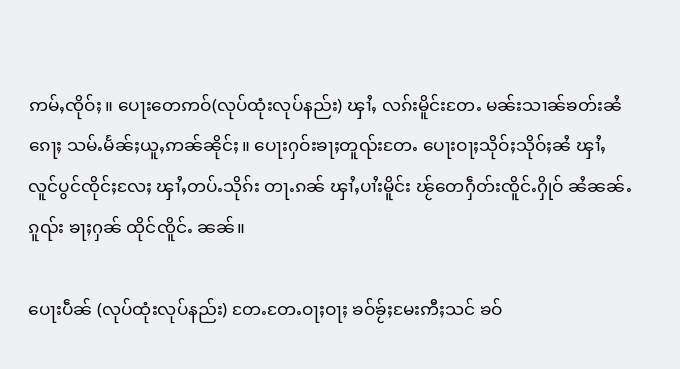ဢမ်ႇၸိုဝ်ႈ။ ပေႃးတေဢဝ်(လုပ်ထုံးလုပ်နည်း) ၾၢႆႇ လၵ်းမိူင်းတႄႉ မၼ်းသၢၼ်ၶတ်းၼႆၵေႃႈ သမ်ႉမႅၼ်ႈယူႇဢၼ်ၼိုင်ႈ။ ပေႃးႁဝ်းၶႃႈတူၺ်းတႄႉ ပေႃးဝႃႈသိုဝ်ႈသိုဝ်ႈၼႆ ၾၢႆႇလူင်ပွင်ၸိုင်ႈလႄႈ ၾၢႆႇတပ်ႉသိုၵ်း တႃႉၵၼ် ၾၢႆႇပၢႆးမိူင်း ၽႂ်တေႁဵတ်းၸိူင်ႉႁိုဝ် ၼႆၼၼ်ႉၵူၺ်း ၶႃႈႁၼ် ထိုင်ၸိူင်ႉ ၼၼ်။

ပေႃးပဵၼ် (လုပ်ထုံးလုပ်နည်း) တႄႉတႄႉဝႃႈဝႃႈ ၶဝ်ၶႂ်ႈမႄးဢီႈသင် ၶဝ်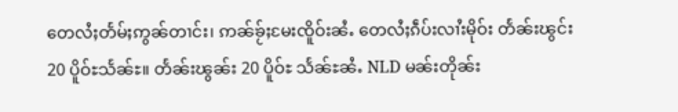တေလႆႈတႅမ်ႈဢွၼ်တၢင်း၊ ဢၼ်ၶႂ်ႈမႄးၸိူဝ်းၼႆႉ တေလႆႈၵဵပ်းလၢႆးမိုဝ်း တႅၼ်းၽွင်း 20 ပိူဝ်ႊသႅၼ်ႊ။ တႅၼ်းၽွၼ်း 20 ပိူဝ်ႊ သႅၼ်ႊၼႆႉ NLD မၼ်းတိုၼ်း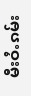မီးဝႆႉၵမ်း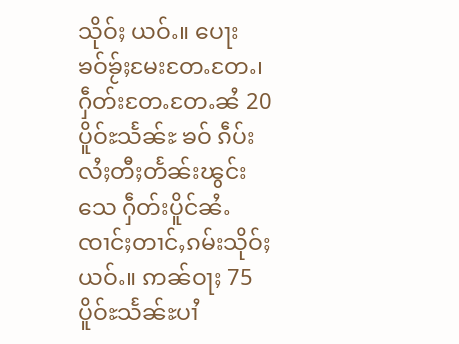သိုဝ်ႈ ယဝ်ႉ။ ပေႃးၶဝ်ၶႂ်ႈမႄးတႄႉတႄႉ၊ ႁဵတ်းတႄႉတႄႉၼႆ 20 ပိူဝ်ႊသႅၼ်ႊ ၶဝ် ၵဵပ်းလႆႈတီႈတႅၼ်းၽွင်းသေ ႁဵတ်းပိူင်ၼႆႉ ၸၢင်ႈတၢင်ႇၵမ်းသိုဝ်ႈယဝ်ႉ။ ဢၼ်ဝႃႈ 75 ပိူဝ်ႊသႅၼ်ႊပၢႆ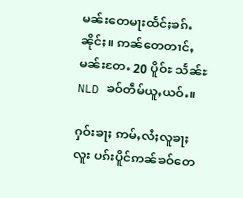မၼ်းတေမႃးထႅင်ႈၶၵ်ႉၼိုင်ႈ။ ဢၼ်တေတၢင်ႇ မၼ်းတႄႉ 20 ပိူဝ်ႊ သႅၼ်ႊ NLD ၶဝ်တဵမ်ယူႇယဝ်ႉ။

ႁဝ်းၶႃႈ ဢမ်ႇလႆႈလူၶႃႈလူး ပၵ်းပိူင်ဢၼ်ၶဝ်တေ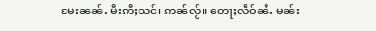မႄးၼၼ်ႉ မီးဢီႈသင်၊ ဢၼ်လႂ်။ တေႃႈလဵဝ်ၼႆႉ မၼ်း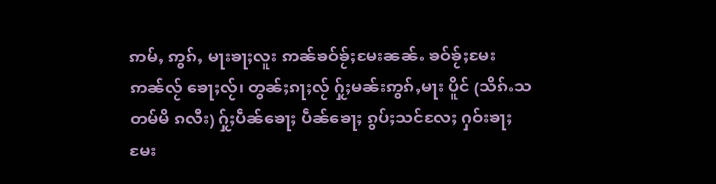ဢမ်ႇ ဢွၵ်ႇ မႃးၶႃႈလူး ဢၼ်ၶဝ်ၶႂ်ႈမႄးၼၼ်ႉ ၶဝ်ၶႂ်ႈမႄးဢၼ်လႂ် ၶေႃႈလႂ်၊ တွၼ်ႈၵႃႈလႂ် ႁႂ်ႈမၼ်းဢွၵ်ႇမႃး ပိူင် (သိၵ်ႉသတမ်မိ ၵလီး) ႁႂ်ႈပဵၼ်ၶေႃႈ ပဵၼ်ၶေႃႈ ၵွပ်ႈသင်လႄႈ ႁဝ်းၶႃႈမႄး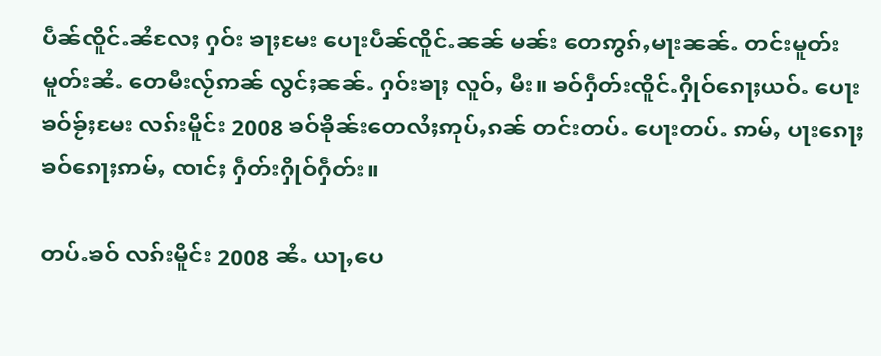ပဵၼ်ၸိူင်ႉၼႆလႄႈ ႁဝ်း ၶႃႈမႄး ပေႃးပဵၼ်ၸိူင်ႉၼၼ် မၼ်း တေဢွၵ်ႇမႃးၼၼ်ႉ တင်းမူတ်းမူတ်းၼႆႉ တေမီးလႂ်ဢၼ် လွင်ႈၼၼ်ႉ ႁဝ်းၶႃႈ လူဝ်ႇ မီး။ ၶဝ်ႁဵတ်းၸိူင်ႉႁိုဝ်ၵေႃႈယဝ်ႉ ပေႃးၶဝ်ၶႂ်ႈမႄး လၵ်းမိူင်း 2008 ၶဝ်ၶိုၼ်းတေလႆႈဢုပ်ႇၵၼ် တင်းတပ်ႉ ပေႃးတပ်ႉ ဢမ်ႇ ပႃးၵေႃႈ ၶဝ်ၵေႃႈဢမ်ႇ ၸၢင်ႈ ႁဵတ်းႁိုဝ်ႁဵတ်း။

တပ်ႉၶဝ် လၵ်းမိူင်း 2008 ၼႆႉ ယႃႇပေ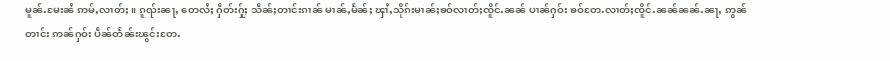မူၼ်ႉမႄးၼႆ ဢမ်ႇလၢတ်ႈ။ ၵူၺ်းၼႃႇ တေလႆႈ ႁဵတ်းႁႂ်ႈ သဵၼ်ႈတၢင်းၵၢၼ် မၢၼ်ႇမႅၼ်ႈ ၾၢႆႇသိုၵ်းမၢၼ်ႈၶဝ်လၢတ်ႈၸိူင်ႉၼၼ် ပၢၼ်ႁဝ်း ၶဝ်တႄႉလၢတ်ႈၸိူင်ႉၼၼ်ၼၼ်ႉၼႃႇ ဢွၼ်တၢင်း ဢၼ်ႁဝ်း ပဵၼ်တႅၼ်းၽွင်းတႄႉ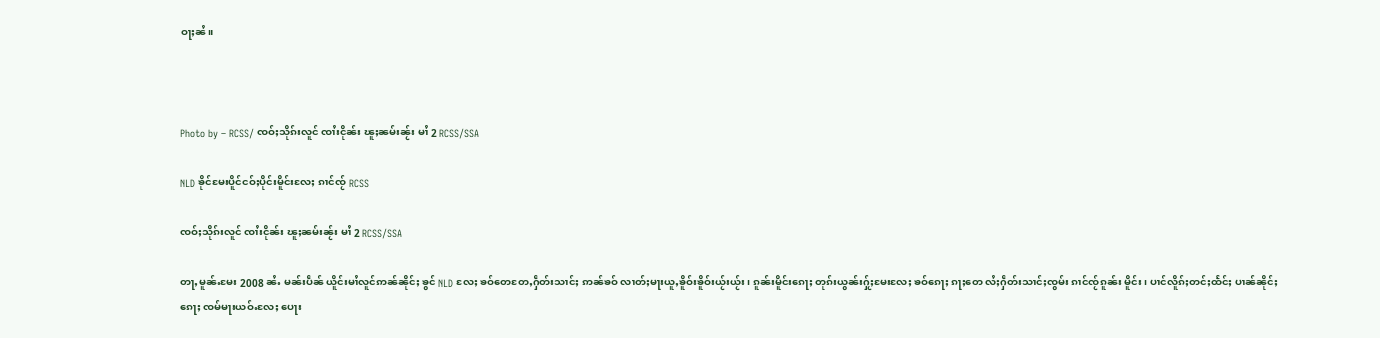ဝႃႈၼႆ။



Photo by – RCSS/ ၸဝ်ႈသိုၵ်းလူင် ၸၢႆးငိုၼ်း ၽူႈၼမ်းၼႂ်း မၢႆ 2 RCSS/SSA

NLD ၶိုင်မႄးပိူင်ငဝ်ႈပိုင်းမိူင်းလႄႈ ၵၢင်ၸႂ် RCSS

ၸဝ်ႈသိုၵ်းလူင် ၸၢႆးငိုၼ်း ၽူႈၼမ်းၼႂ်း မၢႆ 2 RCSS/SSA

တႃႇမူၼ်ႉမႄး 2008 ၼႆႉ မၼ်းပဵၼ် ယိူင်းမၢႆလူင်ဢၼ်ၼိုင်ႈ ၶွင် NLD လႄႈ ၶဝ်တေတႄႇႁဵတ်းသၢင်ႈ ဢၼ်ၶဝ် လၢတ်ႈမႃးယူႇၶိူဝ်းၶိူဝ်းယႂ်းယႂ်း၊ ၵူၼ်းမိူင်းၵေႃႈ တုၵ်းယွၼ်းႁႂ်ႈမႄးလႄႈ ၶဝ်ၵေႃႈ ၵႃႈတေ လႆႈႁဵတ်းသၢင်ႈၸွမ်း ၵၢင်ၸႂ်ၵူၼ်း မိူင်း၊ ပၢင်လိူၵ်ႈတင်ႈထႅင်ႈ ပၢၼ်ၼိုင်ႈၵေႃႈ ၸမ်မႃးယဝ်ႉလႄႈ ပေႃး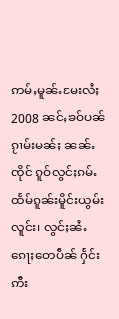ဢမ်ႇမူၼ်ႉမႄးလႆႈ 2008 ၼင်ႇၶဝ်ပၼ်ၵႂၢမ်းမၼ်ႈ ၼၼ်ႉၸိုင် ၵူဝ်လွင်ႈၵမ်ႉထႅမ်ၵူၼ်းမိူင်းယွမ်းလူင်း၊ လွင်ႈၼႆႉ ၵေႃႈတေပဵၼ် ႁႅင်းဢီး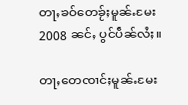တႃႇၶဝ်တေၶႂ်ႈမူၼ်ႉမႄး 2008 ၼင်ႇ ပွင်ပဵၼ်လႆႈ။

တႃႇတေၸၢင်ႈမူၼ်ႉမႄး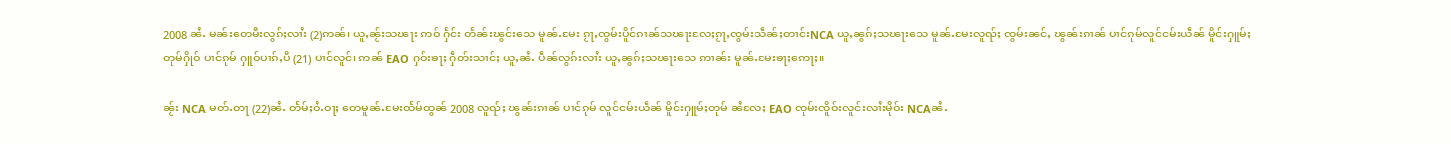2008 ၼႆႉ မၼ်းတေမီးလွၵ်ႈလၢႆး (2)ဢၼ်၊ ယူႇၼႂ်းသၽႃး ဢဝ် ႁႅင်း တႅၼ်းၽွင်းသေ မူၼ်ႉမႄး ၵႂႃႇၸွမ်းပိူင်ၵၢၼ်သၽႃးလႄႈၵႂႃႇၸွမ်းသဵၼ်ႈတၢင်းNCA ယူႇၼွၵ်ႈသၽႃးသေ မူၼ်ႉမႄးလူၺ်ႈ ၸွမ်းၼင်ႇ ၽွၼ်းၵၢၼ် ပၢင်ၵုမ်လူင်ငမ်းယဵၼ် မိူင်းႁူမ်ႈတုမ်ႁိုဝ် ပၢင်ၵုမ် ႁူဝ်ပၢၵ်ႇပီ (21) ပၢင်လူင်၊ ဢၼ် EAO ႁဝ်းၶႃႈ ႁဵတ်းသၢင်ႈ ယူႇၼႆႉ ပဵၼ်လွၵ်းလၢႆး ယူႇၼွၵ်ႈသၽႃးသေ ဢၢၼ်း မူၼ်ႉမႄးၶႃႈဢေႃႈ။

ၼႂ်း NCA မတ်ႉတႃ (22)ၼႆႉ တႅမ်ႈဝႆႉဝႃႈ တေမူၼ်ႉမႄးထႅမ်ထွၼ် 2008 လူၺ်ႈ ၽွၼ်းၵၢၼ် ပၢင်ၵုမ် လူင်ငမ်းယဵၼ် မိူင်းႁူမ်ႈတုမ် ၼႆလႄႈ EAO ၸုမ်းၸိူဝ်းလူင်းလၢႆးမိုဝ်း NCAၼႆႉ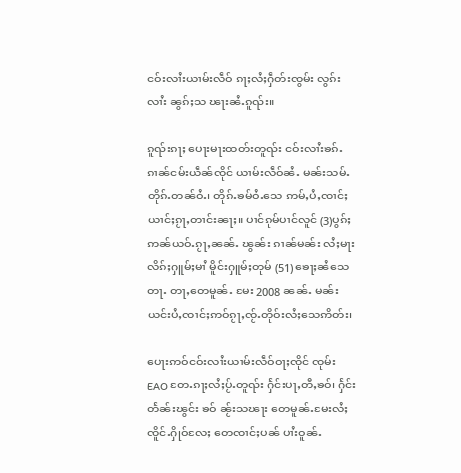ငဝ်းလၢႆးယၢမ်းလဵဝ် ၵႃႈလႆႈႁဵတ်းၸွမ်း လွၵ်းလၢႆး ၼွၵ်ႈသ ၽႃးၼႆႉၵူၺ်း။

ၵူၺ်းၵႃႈ ပေႃးမႃးထတ်းတူၺ်း ငဝ်းလၢႆးၶၵ်ႉၵၢၼ်ငမ်းယဵၼ်ၸိုင် ယၢမ်းလဵဝ်ၼႆႉ မၼ်းသမ်ႉ တိုၵ်ႉတၼ်ဝႆႉ၊ တိုၵ်ႉၶမ်ဝႆႉသေ ဢမ်ႇပႆႇၸၢင်ႈယၢင်ႈၵႂႃႇတၢင်းၼႃႈ။ ပၢင်ၵုမ်ပၢင်လူင် (3)ပွၵ်ႈ ဢၼ်ယဝ်ႉၵႂႃႇၼၼ်ႉ ၽွၼ်း ၵၢၼ်မၼ်း လႆႈမႃး လိၵ်ႈႁူမ်ႈမၢႆ မိူင်းႁူမ်ႈတုမ် (51) ၶေႃႈၼႆသေတႃႉ တႃႇတေမူၼ်ႉ မႄး 2008 ၼၼ်ႉ မၼ်းယင်းပႆႇၸၢင်ႈဢဝ်ၵႂႃႇၸႂ်ႉတိုဝ်းလႆႈသေဢိတ်း၊

ပေႃးဢဝ်ငဝ်းလၢႆးယၢမ်းလဵဝ်ဝႃႈၸိုင် ၸုမ်း EAO တႄႉၵႃႈလႆႈပႂ်ႉတူၺ်း ႁႅင်းပႃႇတီႇၶဝ်၊ ႁႅင်းတႅၼ်းၽွင်း ၶဝ် ၼႂ်းသၽႃး တေမူၼ်ႉမႄးလႆႈၸိူင်ႉႁိုဝ်လႄႈ တေၸၢင်ႈပၼ် ပၢႆးဝူၼ်ႉ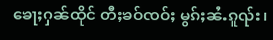ၶေႃႈႁၼ်ထိုင် တီႈၶဝ်ၸဝ်ႈ မွၵ်ႈၼႆႉၵူၺ်း၊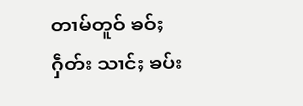တၢမ်တူဝ် ၶဝ်ႈႁဵတ်း သၢင်ႈ ၶပ်း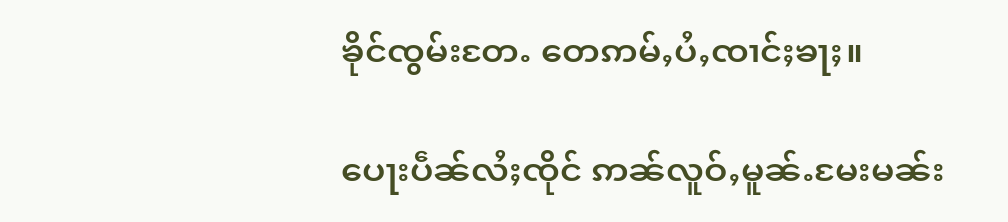ၶိုင်ၸွမ်းတႄႉ တေဢမ်ႇပႆႇၸၢင်ႈၶႃႈ။

ပေႃးပဵၼ်လႆႈၸိုင် ဢၼ်လူဝ်ႇမူၼ်ႉမႄးမၼ်း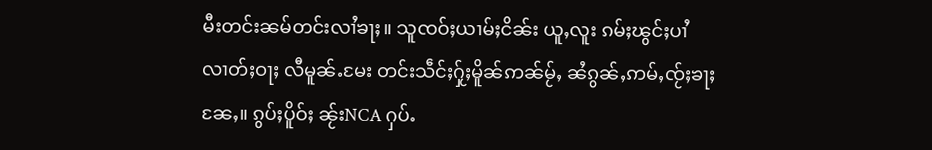မီးတင်းၼမ်တင်းလၢႆၶႃႈ။ သူၸဝ်ႈယၢမ်ႈငိၼ်း ယူႇလူး ၵမ်ႈၽွင်ႈပၢႆ လၢတ်ႈဝႃႈ လီမူၼ်ႉမႄး တင်းသဵင်ႈႁႂ်ႈမိူၼ်ဢၼ်မႂ်ႇ ၼႆၵွၼ်ႇဢမ်ႇၸႂ်ႈၶႃႈၼႄႇ။ ၵွပ်ႈပိူဝ်ႈ ၼႂ်းNCA ႁပ်ႉ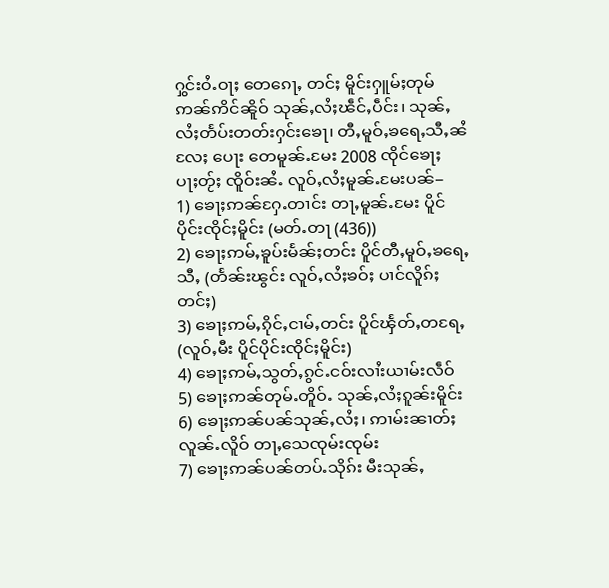ႁွင်းဝႆႉဝႃႈ တေၵေႃႇ တင်ႈ မိူင်းႁူမ်ႈတုမ် ဢၼ်ဢိင်ၼိူဝ် သုၼ်ႇလႆႈၽဵင်ႇပဵင်း၊ သုၼ်ႇလႆႈတႅပ်းတတ်းႁင်းၶေႃ၊ တီႇမူဝ်ႇၶရေႇသီႇၼႆလႄႈ ပေႃး တေမူၼ်ႉမႄး 2008 ၸိုင်ၶေႃႈပႃႈတႂ်ႈ ၸိူဝ်းၼႆႉ လူဝ်ႇလႆႈမူၼ်ႉမႄးပၼ်−
1) ၶေႃႈဢၼ်ႁႄႉတၢင်း တႃႇမူၼ်ႉမႄး ပိူင်ပိုင်းၸိုင်ႈမိူင်း (မတ်ႉတႃ (436))
2) ၶေႃႈဢမ်ႇၶူပ်းမႅၼ်ႈတင်း ပိူင်တီႇမူဝ်ႇၶရေႇသီႇ (တႅၼ်းၽွင်း လူဝ်ႇလႆႈၶဝ်ႈ ပၢင်လိူၵ်ႈတင်ႈ)
3) ၶေႃႈဢမ်ႇၵိုင်ႇငၢမ်ႇတင်း ပိူင်ၾႅတ်ႇတရႄႇ (လူဝ်ႇမီး ပိူင်ပိုင်းၸိုင်ႈမိူင်း)
4) ၶေႃႈဢမ်ႇသွတ်ႇၵွင်ႉငဝ်းလၢႆးယၢမ်းလဵဝ်
5) ၶေႃႈဢၼ်တုမ်ႉတိူဝ်ႉ သုၼ်ႇလႆႈၵူၼ်းမိူင်း
6) ၶေႃႈဢၼ်ပၼ်သုၼ်ႇလႆႈ၊ ဢၢမ်းၼၢတ်ႈ လူၼ်ႉလိူဝ် တႃႇသေၸုမ်းၸုမ်း
7) ၶေႃႈဢၼ်ပၼ်တပ်ႉသိုၵ်း မီးသုၼ်ႇ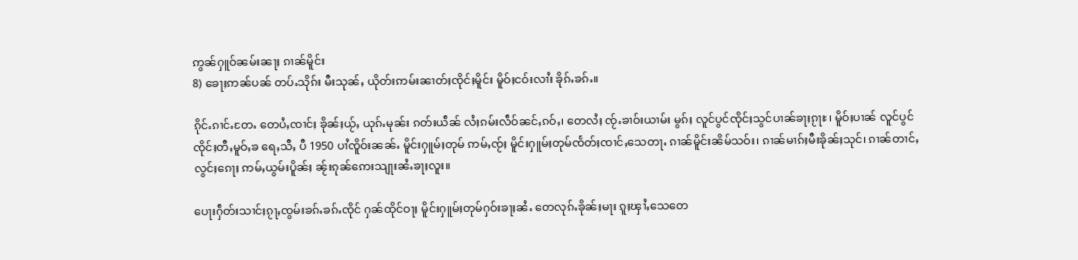ဢွၼ်ႁူဝ်ၼမ်းၼႃႈ ၵၢၼ်မိူင်း
8) ၶေႃႈဢၼ်ပၼ် တပ်ႉသိုၵ်း မီးသုၼ်ႇ ယိုတ်းဢမ်းၼၢတ်ႈၸိုင်ႈမိူင်း မိူဝ်ႈငဝ်းလၢႆး ၶိုၵ်ႉၶၵ်ႉ။

ၵိုင်ႉၵၢင်ႉတႄႉ တေပႆႇၸၢင်ႈ ၶိုၼ်ႈယႂ်ႇ ယုၵ်ႉမုၼ်း ၵတ်းယဵၼ် လႆႈၵမ်းလဵဝ်ၼင်ႇၵဝ်ႇ၊ တေလႆႈ ၸႂ်ႉၶၢဝ်းယၢမ်း မွၵ်ႈ လူင်ပွင်ၸိုင်ႈသွင်ပၢၼ်ၶႃႈၵႂႃႊ၊ မိူဝ်ႈပၢၼ် လူင်ပွင်ၸိုင်ႈတီႇမူဝ်ႇၶ ရေႇသီႇ ပီ 1950 ပၢႆၸိူဝ်းၼၼ်ႉ မိူင်းႁူမ်ႈတုမ် ဢမ်ႇၸႂ်ႈ မိူင်းႁူမ်ႈတုမ်ၸႅတ်ႈၸၢင်ႇသေတႃႉ ၵၢၼ်မိူင်းၼိမ်သဝ်း၊ ၵၢၼ်မၢၵ်ႈမီးၶိုၼ်ႈသုင်၊ ၵၢၼ်တၢင်ႇ လွင်ႈၵေႃႈ ဢမ်ႇယွမ်းပိူၼ်ႈ ၼႂ်းၵုၼ်ဢေးသျႃးၼႆႉၶႃႈလူး။

ပေႃးႁဵတ်းသၢင်ႈၵႂႃႇၸွမ်းၶၵ်ႉၶၵ်ႉၸိုင် ႁၼ်ထိုင်ဝႃႈ မိူင်းႁူမ်ႈတုမ်ႁဝ်းၶႃႈၼႆႉ တေလုၵ်ႉၶိုၼ်ႈမႃး ၵူႈၾၢႆႇသေတေ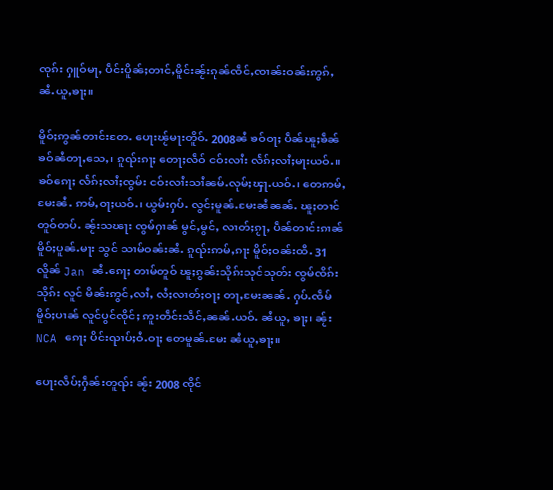ၸုၵ်း ႁူဝ်မႃႇ ပဵင်းပိူၼ်ႈတၢင်ႇမိူင်းၼႂ်းၵုၼ်ၸဵင်ႇၸၢၼ်းဝၼ်းဢွၵ်ႇၼႆႉယူႇၶႃႈ။

မိူဝ်ႈဢွၼ်တၢင်းတႄႉ ပေႃးၽႂ်မႃးတိူဝ်ႉ 2008ၼႆ ၶဝ်ဝႃႈ ပဵၼ်ၽူႈၶဵၼ်ၶဝ်ၼႆတႃႇသေႇ၊ ၵူၺ်းၵႃႈ တေႃႈလဵဝ် ငဝ်းလၢႆး လႅၵ်ႈလၢႆႈမႃးယဝ်ႉ။ ၶဝ်ၵေႃႈ လႅၵ်ႈလၢႆႈၸွမ်း ငဝ်းလၢႆးသၢႆၼမ်ႉလုမ်ႈၾႃႉယဝ်ႉ၊ တေဢမ်ႇမႄးၼႆႉ ဢမ်ႇဝႃႈယဝ်ႉ၊ ယွမ်းႁပ်ႉ လွင်ႈမူၼ်ႉမႄးၼႆၼၼ်ႉ ၽူႈတၢင်တူဝ်တပ်ႉ ၼႂ်းသၽႃး ၸွမ်ႁၢၼ် မွင်ႇမွင်ႇ လၢတ်ႈၵႂႃႇ ပဵၼ်တၢင်းၵၢၼ် မိူဝ်ႈပူၼ်ႉမႃး သွင် သၢမ်ဝၼ်းၼႆႉ ၵူၺ်းဢမ်ႇၵႃး မိူဝ်ႈဝၼ်းထီႉ 31 လိူၼ် Jan ၼႆႉၵေႃႈ တၢမ်တူဝ် ၽူႈၵွၼ်းသိုၵ်းသုင်သုတ်း ၸွမ်ၸိၵ်းသိုၵ်း လူင် မိၼ်းဢွင်ႇလၢႆႇ လႆႈလၢတ်ႈဝႃႈ တႃႇမႄးၼၼ်ႉ ႁပ်ႉၸဵမ်မိူဝ်ႈပၢၼ် လူင်ပွင်ၸိုင်ႈ ဢူးတဵင်းသဵင်ႇၼၼ်ႉယဝ်ႉ ၼႆယူႇ ၶႃႈ၊ ၼႂ်း NCA ၵေႃႈ ပိင်းၺၢပ်ႈဝႆႉဝႃႈ တေမူၼ်ႉမႄး ၼႆယူႇၶႃႈ။

ပေႃးလဵပ်ႈႁဵၼ်းတူၺ်း ၼႂ်း 2008 ၸိုင်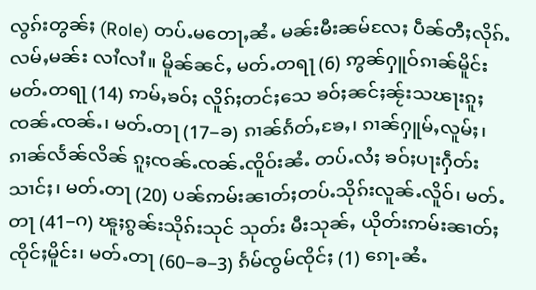လွၵ်းတွၼ်ႈ (Role) တပ်ႉမတေႃႇၼႆႉ မၼ်းမီးၼမ်လႄႈ ပဵၼ်တီႈလိုၵ်ႉလမ်ႇမၼ်း လၢႆလၢႆ။ မိူၼ်ၼင်ႇ မတ်ႉတရႃ (6) ဢွၼ်ႁူဝ်ၵၢၼ်မိူင်း မတ်ႉတရႃ (14) ဢမ်ႇၶဝ်ႈ လိူၵ်ႈတင်ႈသေ ၶဝ်ႈၼင်ႈၼႂ်းသၽႃးၵူႈ ၸၼ်ႉၸၼ်ႉ၊ မတ်ႉတႃ (17−ခ) ၵၢၼ်ၵႅတ်ႇၶႄႇ၊ ၵၢၼ်ႁူမ်ႇလူမ်ႈ၊ ၵၢၼ်လႅၼ်လိၼ် ၵူႈၸၼ်ႉၸၼ်ႉၸိူဝ်းၼႆႉ တပ်ႉလႆႈ ၶဝ်ႈပႃးႁဵတ်းသၢင်ႈ၊ မတ်ႉတႃ (20) ပၼ်ဢမ်းၼၢတ်ႈတပ်ႉသိုၵ်းလူၼ်ႉလိူဝ်၊ မတ်ႉတႃ (41−ဂ) ၽူႈၵွၼ်းသိုၵ်းသုင် သုတ်း မီးသုၼ်ႇ ယိုတ်းဢမ်းၼၢတ်ႈၸိုင်ႈမိူင်း၊ မတ်ႉတႃ (60−ခ−3) ၵႅမ်ၸွမ်ၸိုင်ႈ (1) ၵေႃႉၼႆႉ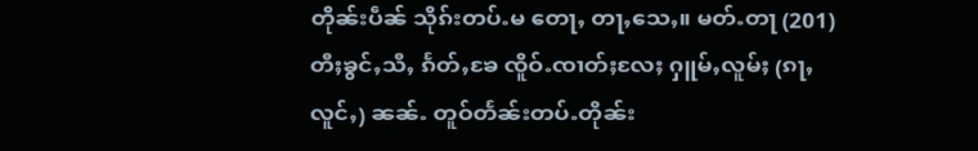တိုၼ်းပဵၼ် သိုၵ်းတပ်ႉမ တေႃႇ တႃႇသေႇ။ မတ်ႉတႃ (201) တီႈၶွင်ႇသီႇ ၵႅတ်ႇၶႄ ၸိူဝ်ႉၸၢတ်ႈလႄႈ ႁူမ်ႇလူမ်ႈ (ၵႃႇလူင်ႇ) ၼၼ်ႉ တူဝ်တႅၼ်းတပ်ႉတိုၼ်း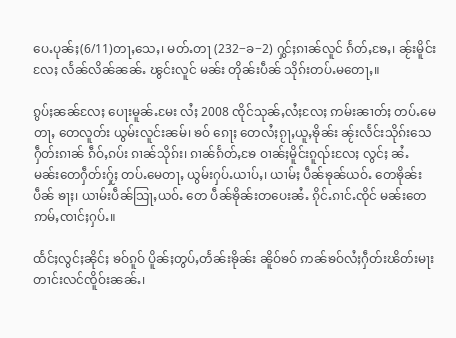ပေႉပုၼ်ႈ(6/11)တႃႇသေႇ၊ မတ်ႉတႃ (232−ခ−2) ႁွင်ႈၵၢၼ်လူင် ၵႅတ်ႇၶႄႇ၊ ၼႂ်းမိူင်းလႄႈ လႅၼ်လိၼ်ၼၼ်ႉ ၽွင်းလူင် မၼ်း တိုၼ်းပဵၼ် သိုၵ်းတပ်ႉမတေႃႇ။

ၵွပ်ႈၼၼ်လႄႈ ပေႃးမူၼ်ႉမႄး လႆႈ 2008 ၸိုင်သုၼ်ႇလႆႈလႄႈ ဢမ်းၼၢတ်ႈ တပ်ႉမေတႃႇ တေလူတ်း ယွမ်းလူင်းၼမ်၊ ၶဝ် ၵေႃႈ တေလႆႈၵႂႃႇယူႇၶိုၼ်း ၼႂ်းလႅင်းသိုၵ်းသေ ႁဵတ်းၵၢၼ် ၵဵဝ်ႇၵပ်း ၵၢၼ်သိုၵ်း၊ ၵၢၼ်ၵႅတ်ႇၶႄ ဝၢၼ်ႈမိူင်းၵူၺ်းလႄႈ လွင်ႈ ၼႆႉ မၼ်းတေႁဵတ်းႁႂ်ႈ တပ်ႉမေတႃႇ ယွမ်းႁပ်ႉယၢပ်ႇ၊ ယၢမ်ႈ ပဵၼ်ၶုၼ်ယဝ်ႉ တေၶိုၼ်းပဵၼ် ၶႃႈ၊ ယၢမ်းပဵၼ်သြႃႇယဝ်ႉ တေ ပဵၼ်ၶိုၼ်းတပေးၼႆႉ ၵိုင်ႉၵၢင်ႉၸိုင် မၼ်းတေဢမ်ႇၸၢင်ႈႁပ်ႉ။

ထႅင်ႈလွင်ႈၼိုင်ႈ ၶဝ်ၵူဝ် ပိူၼ်ႈတွပ်ႇတႅၼ်းၶိုၼ်း ၼိူဝ်ၶဝ် ဢၼ်ၶဝ်လႆႈႁဵတ်းၽိတ်းမႃး တၢင်းလင်ၸိူဝ်းၼၼ်ႉ၊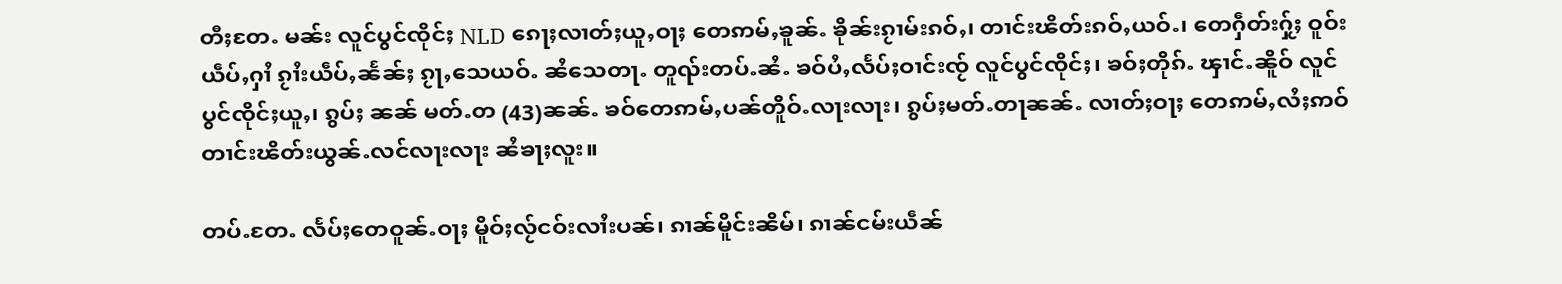တီႈတႄႉ မၼ်း လူင်ပွင်ၸိုင်ႈ NLD ၵေႃႈလၢတ်ႈယူႇဝႃႈ တေဢမ်ႇၶူၼ်ႉ ၶိုၼ်းၵႂၢမ်းၵဝ်ႇ၊ တၢင်းၽိတ်းၵဝ်ႇယဝ်ႉ၊ တေႁဵတ်းႁႂ်ႈ ဝူဝ်း ယဵပ်ႇႁၢႆ ၵႂၢႆးယဵပ်ႇၼႅၼ်ႈ ၵႂႃႇသေယဝ်ႉ ၼႆသေတႃႉ တူၺ်းတပ်ႉၼႆႉ ၶဝ်ပႆႇလႅပ်ႈဝၢင်းၸႂ် လူင်ပွင်ၸိုင်ႈ၊ ၶဝ်ႈတိုၵ်ႉ ၾၢင်ႉၼိူဝ် လူင်ပွင်ၸိုင်ႈယူႇ၊ ၵွပ်ႈ ၼၼ် မတ်ႉတ (43)ၼၼ်ႉ ၶဝ်တေဢမ်ႇပၼ်တိူဝ်ႉလႃးလႃး၊ ၵွပ်ႈမတ်ႉတႃၼၼ်ႉ လၢတ်ႈဝႃႈ တေဢမ်ႇလႆႈဢဝ် တၢင်းၽိတ်းယွၼ်ႉလင်လႃးလႃး ၼႆၶႃႈလူး။

တပ်ႉတႄႉ လႅပ်ႈတေဝူၼ်ႉဝႃႈ မိူဝ်ႈလႂ်ငဝ်းလၢႆးပၼ်၊ ၵၢၼ်မိူင်းၼိမ်၊ ၵၢၼ်ငမ်းယဵၼ်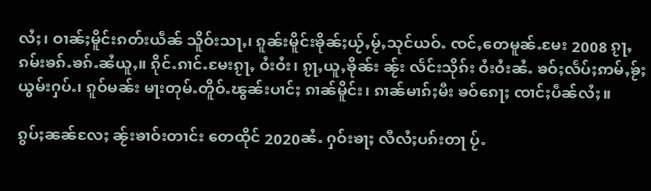လႆႈ၊ ဝၢၼ်ႈမိူင်းၵတ်းယဵၼ် သိူဝ်းသႃႇ၊ ၵူၼ်းမိူင်းၶိုၼ်ႈယႂ်ႇမႂ်ႇသုင်ယဝ်ႉ ၸင်ႇတေမူၼ်ႉမႄး 2008 ၵႂႃႇၵမ်းၶၵ်ႉၶၵ်ႉၼႆယူႇ။ ၵိုင်ႉၵၢင်ႉမႄးၵႂႃႇ ဝႆးဝႆး၊ ၵႂႃႇယူႇၶိုၼ်း ၼႂ်း လႅင်းသိုၵ်း ဝႆးဝႆးၼႆႉ ၶဝ်ႈလႅပ်ႈဢမ်ႇၶႂ်ႈယွမ်းႁပ်ႉ၊ ၵူဝ်မၼ်း မႃးတုမ်ႉတိူဝ်ႉၽွၼ်းပၢင်ႈ ၵၢၼ်မိူင်း၊ ၵၢၼ်မၢၵ်ႈမီး ၶဝ်ၵေႃႈ ၸၢင်ႈပဵၼ်လႆႈ။

ၵွပ်ႈၼၼ်လႄႈ ၼႂ်းၶၢဝ်းတၢင်း တေထိုင် 2020ၼႆႉ ႁဝ်းၶႃႈ လီလႆႈပၵ်းတႃ ပႂ်ႉ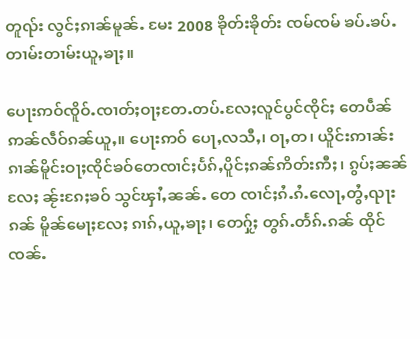တူၺ်း လွင်ႈၵၢၼ်မူၼ်ႉ မႄး 2008 ၶိုတ်းၶိုတ်း ၸမ်ၸမ် ၶပ်ႉၶပ်ႉတၢမ်းတၢမ်းယူႇၶႃႈ။

ပေႃးဢဝ်ၸိူဝ်ႉၸၢတ်ႈဝႃႈတႄႉတပ်ႉလႄႈလူင်ပွင်ၸိုင်ႈ တေပဵၼ်ဢၼ်လဵဝ်ၵၼ်ယူႇ။ ပေႃးဢဝ် ပေႃႇလသီႇ၊ ဝႃႇတ၊ ယိူင်းဢၢၼ်းၵၢၼ်မိူင်းဝႃႈၸိုင်ၶဝ်တေၸၢင်ႈပႅၵ်ႇပိူင်ႈၵၼ်ဢိတ်းဢီႈ၊ ၵွပ်ႈၼၼ်လႄႈ ၼႂ်းၵႄႈၶဝ် သွင်ၾၢႆႇၼၼ်ႉ တေ ၸၢင်ႈၵႆႉၵႆႉလေႃႇတွႆႇၺႃးၵၼ် မိူၼ်မေႃႈလႄႈ ၵၢၵ်ႇယူႇၶႃႈ၊ တေႁႂ်ႈ တွၵ်ႉတႅၵ်ႉၵၼ် ထိုင်ၸၼ်ႉ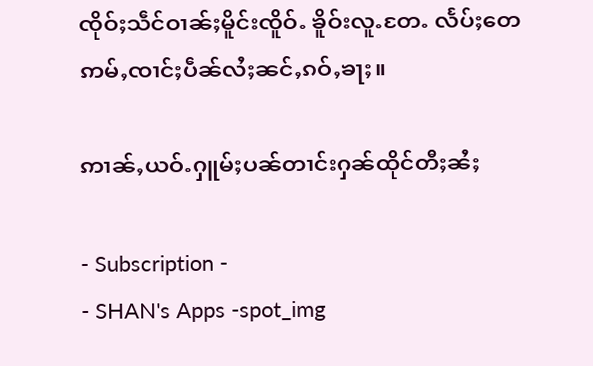ၸိုဝ်ႈသဵင်ဝၢၼ်ႈမိူင်းၸိူဝ်ႉ ၶိူဝ်းလူႉတႄႉ လႅပ်ႈတေဢမ်ႇၸၢင်ႈပဵၼ်လႆႈၼင်ႇၵဝ်ႇၶႃႈ။

ဢၢၼ်ႇယဝ်ႉႁူမ်ႈပၼ်တၢင်းႁၼ်ထိုင်တီႈၼႆႈ

- Subscription -
- SHAN's Apps -spot_img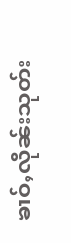ၶၢဝ်ႇလိုၼ်းသုတ်း